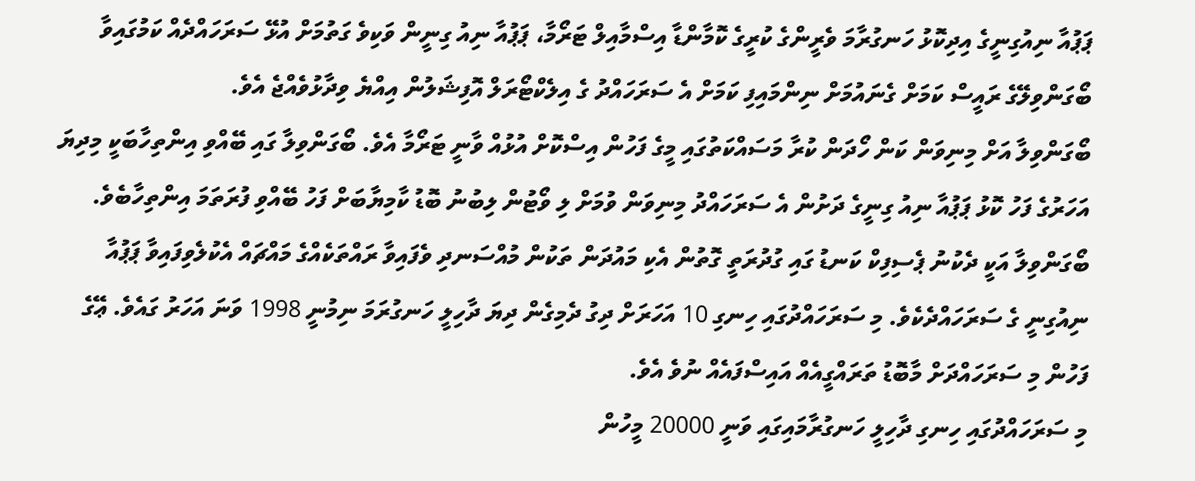ޕަޕުއާ ނިއުގިނީގެ އިދިކޮޅު ހަނގުރާމަ ވެރީންގެ ކުރީގެ ކޮމާންޑާ އިސްމާއިލް ޓަރޯމާ، ޕަޕުއާ ނިއު ގިނީން ވަކިވެ ގަތުމަށް އުޅޭ ސަރަހައްދެއް ކަމުގައިވާ ބޯގަންވިލޭގެ ރައީސް ކަމަށް ގެނައުމަށް ނިންމައިފި ކަމަށް އެ ސަރަހައްދު ގެ އިލެކްޓޯރަލް އޮފިޝަލުން އިއްޔެ ވިދާޅުވެއްޖެ އެވެ.
ބޯގަންވިލާ އަށް މިނިވަން ކަން ހޯދަން ކުރާ މަސައްކަތުގައި މީގެ ފަހުން އިސްކޮށް އުޅުއް ވާނީ ޓަރޯމާ އެވެ. ބޯގަންވިލާ ގައި ބޭއްވި އިންތިހާބަކީ މިދިޔަ އަހަރުގެ ފަހު ކޮޅު ޕަޕުއާ ނިއު ގިނީގެ ދަށުން އެ ސަރަހައްދު މިނިވަން ވުމަށް ލި ވޯޓުން ލިބުނު ބޮޑު ކާމިޔާބަށް ފަހު ބޭއްވި ފުރަތަމަ އިންތިހާބެވެ.
ބޯގަންވިލާ އަކީ ދެކުނު ޕެސިފިކް ކަނޑު ގައި ގުދުރަތީ ގޮތުން އެކި މައުދަން ތަކުން މުއްސަނދި ވެފައިވާ ރައްތަކެއްގެ މައްޗައް އެކުލެވިފައިވާ ޕަޕުއާ ނިއުގިނީ ގެ ސަރަހައްދެކެވެ. މި ސަރަހައްދުގައި ހިނގި 10 އަހަރަށް ދިގު ދެމިގެން ދިޔަ ދާހިލީ ހަނގުރަމަ ނިމުނީ 1998 ވަނަ އަހަރު ގައެވެ. ޢޭގެ ފަހުން މި ސަރަހައްދަށް މާބޮޑު ތަރައްގީއެއް އައިސްފައެއް ނުވެ އެވެ.
މި ސަރަހައްދުގައި ހިނގި ދާހިލީ ހަނގުރާމައިގައި ވަނީ 20000 މީހުން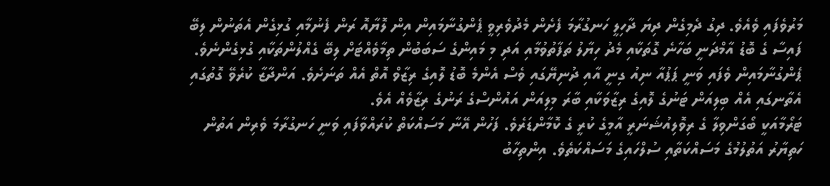މަރުވެފައި ވެއެވެ. ދިގު ދެމިގެން ދިޔަ ދާހިލީ ހަނގުރާމަ ފެށެން މެދުވެރިވީ ޕެންގުނާމައިން އިން ލޮޔާއޮ ރަން ފެނުމާއި ގުޅިގެން އެތަނުން ލިބޭ ފައިސާ ގެ ބޮޑު އާމްދަނީ ބަހާނެ ގޮތަކާއި މެދު ހިޔާލު ތަފާތުވުމާއި އަދި މި މައިންގެ ސަބަބުން ތިމާވެއްޓަށް ލިބޭ ގެއްލުންތަކާއި ގުޅިގެންނެވެ.
ޕެންގުނާމައިން ވެފައި ވަނީ ޕަޕުއާ ނިއު ގިނީ އާއި ދުނިޔޭގައި ވެސް އެންމެ ބޮޑު ލޮއިގެ ރިޒާވް އޮތް އެއް ތަނަށެވެ. އަންދާޒާ ކުރެވޭ ގޮތުގައި އެތާނގައި އެއް ބިލިއަން ޓަނުގެ ލޮއިގެ ރިޒާވަކާއި ބާރަ މިލިއަން އައުންސްގެ ރަނުގެ ރިޒާވެއް އެވެ.
ޓަރޯމާއަކީ ބޯގަންވިލާ ގެ ރިވޮލިއުޝަނަރީ އާމީގެ ކުރީ ގެ ކޮމާންޑަރެވެ. ފަހުން އޭނާ މަސައްކަތް ކުރައްވާފައި ވަނީ ހަނގުރާމަ ވެރިން އަތުން ހަތިޔާރު އަތުލުމުގެ މަސައްކަތާއި ސުލްހައިގެ މަސައްކަތެވެ. އިންތިހާބު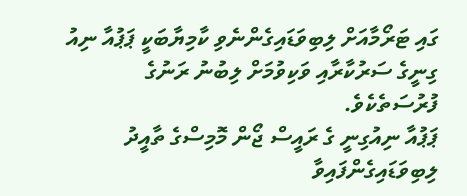ގައި ޓަރޯމާއަށް ލިބިވަޑައިގެންނެވި ކާމިޔާބަކީ ޕަޕުއާ ނިއު ގިނީގެ ސަރުކާރާއި ވަކިވުމަށް ލިބުނު ރަނުގެ ފުރުސަތެކެވެ.
ޕަޕުއާ ނިއުގިނީ ގެ ރައީސް ޖޯން މޮމިސްގެ ތާއީދު ލިބިވަޑައިގެންފައިވާ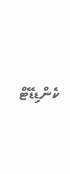ކެންޑިޑޭޓް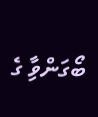ބޯގަންވިާ ގެ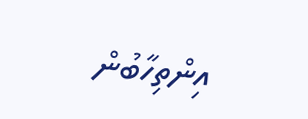އިންތިހާބުން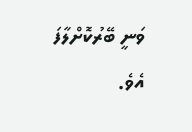ވަނީ ބޭރުކޮށްލާފަ އެވެ.